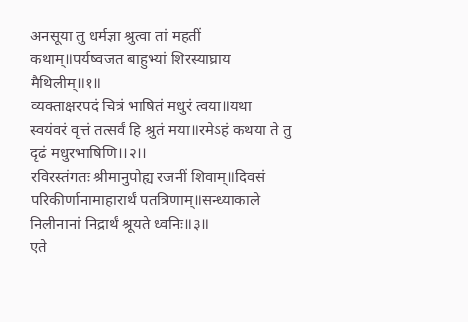अनसूया तु धर्मज्ञा श्रुत्वा तां महतीं कथाम्॥पर्यष्वजत बाहुभ्यां शिरस्याघ्राय मैथिलीम्॥१॥
व्यक्ताक्षरपदं चित्रं भाषितं मधुरं त्वया॥यथा स्वयंवरं वृत्तं तत्सर्वं हि श्रुतं मया॥रमेऽहं कथया ते तु दृढं मधुरभाषिणि।।२।।
रविरस्तंगतः श्रीमानुपोह्य रजनीं शिवाम्॥दिवसं परिकीर्णानामाहारार्थं पतत्रिणाम्॥सन्ध्याकाले निलीनानां निद्रार्थं श्रूयते ध्वनिः॥३॥
एते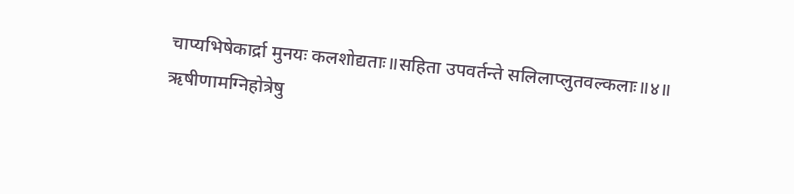चाप्यभिषेकार्द्रा मुनयः कलशोद्यताः॥सहिता उपवर्तन्ते सलिलाप्लुतवल्कलाः॥४॥
ऋषीणामग्निहोत्रेषु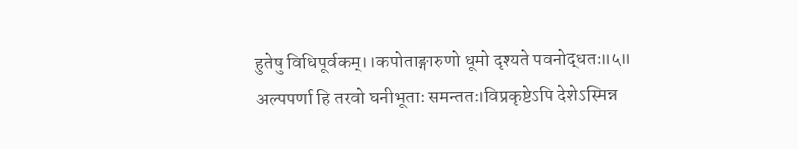हुतेषु विधिपूर्वकम्।।कपोताङ्गारुणो धूमो दृश्यते पवनोद्धतः॥५॥
अल्पपर्णा हि तरवो घनीभूताः समन्ततः।विप्रकृष्टेऽपि देशेऽस्मिन्न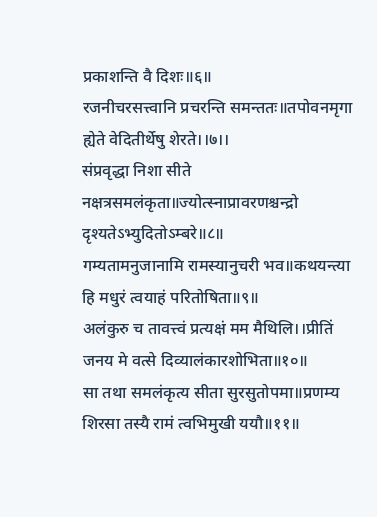प्रकाशन्ति वै दिशः॥६॥
रजनीचरसत्त्वानि प्रचरन्ति समन्ततः॥तपोवनमृगा ह्येते वेदितीर्थेषु शेरते।।७।।
संप्रवृद्धा निशा सीते नक्षत्रसमलंकृता॥ज्योत्स्नाप्रावरणश्चन्द्रो दृश्यतेऽभ्युदितोऽम्बरे॥८॥
गम्यतामनुजानामि रामस्यानुचरी भव॥कथयन्त्या हि मधुरं त्वयाहं परितोषिता॥९॥
अलंकुरु च तावत्त्वं प्रत्यक्षं मम मैथिलि।।प्रीतिं जनय मे वत्से दिव्यालंकारशोभिता॥१०॥
सा तथा समलंकृत्य सीता सुरसुतोपमा॥प्रणम्य शिरसा तस्यै रामं त्वभिमुखी ययौ॥११॥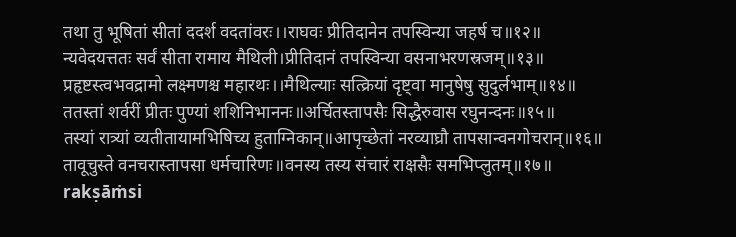तथा तु भूषितां सीतां ददर्श वदतांवरः।।राघवः प्रीतिदानेन तपस्विन्या जहर्ष च॥१२॥
न्यवेदयत्ततः सर्वं सीता रामाय मैथिली।प्रीतिदानं तपस्विन्या वसनाभरणस्रजम्॥१३॥
प्रहृष्टस्त्वभवद्रामो लक्ष्मणश्च महारथः।।मैथिल्याः सत्क्रियां दृष्ट्वा मानुषेषु सुदुर्लभाम्॥१४॥
ततस्तां शर्वरीं प्रीतः पुण्यां शशिनिभाननः॥अर्चितस्तापसैः सिद्धैरुवास रघुनन्दनः॥१५॥
तस्यां रात्र्यां व्यतीतायामभिषिच्य हुताग्निकान्॥आपृच्छेतां नरव्याघ्रौ तापसान्वनगोचरान्॥१६॥
तावूचुस्ते वनचरास्तापसा धर्मचारिणः॥वनस्य तस्य संचारं राक्षसैः समभिप्लुतम्॥१७॥
rakṣāṁsi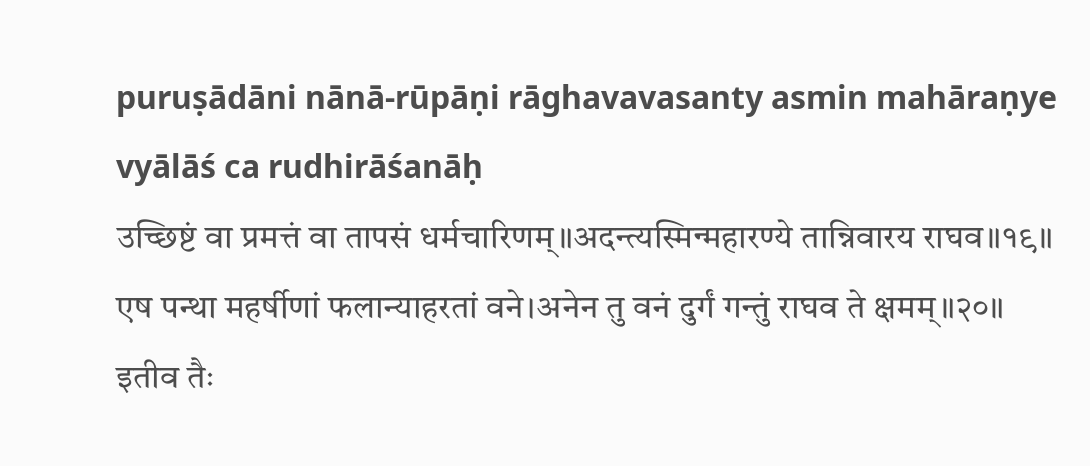puruṣādāni nānā-rūpāṇi rāghavavasanty asmin mahāraṇye vyālāś ca rudhirāśanāḥ
उच्छिष्टं वा प्रमत्तं वा तापसं धर्मचारिणम्॥अदन्त्यस्मिन्महारण्ये तान्निवारय राघव॥१९॥
एष पन्था महर्षीणां फलान्याहरतां वने।अनेन तु वनं दुर्गं गन्तुं राघव ते क्षमम्॥२०॥
इतीव तैः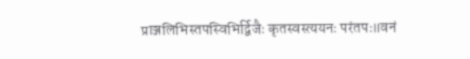प्राञ्जलिभिस्तपस्विभिर्द्विजैः कृतस्वस्त्ययनः परंतपः॥वनं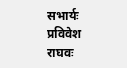सभार्यः प्रविवेश राघवः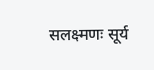सलक्ष्मणः सूर्य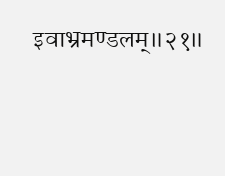इवाभ्रमण्डलम्॥२१॥